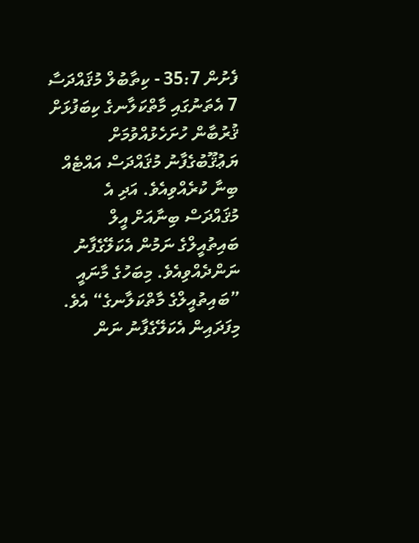ފެށުން 35:7 - ކިތާބުލް މުޤައްދަސާ
7 އެތަނުގައި މާތްކަލާނގެ ކިބަފުޅަށް ޤުރުބާން ހުށަހެޅުއްވުމަށް ޔަޢުޤޫބުގެފާނު މުޤައްދަސް އައްޓެއް ބިނާ ކުރެއްވިއެވެ. އަދި އެ މުޤައްދަސް ބިނާއަށް އީލް ބައިތުއީލްގެ ނަމުން އެކަލޭގެފާނު ނަންދެއްވިއެވެ. މިބަހުގެ މާނައީ ”ބައިތުއީލްގެ މާތްކަލާނގެ“ އެވެ. މިފަދައިން އެކަލޭގެފާނު ނަން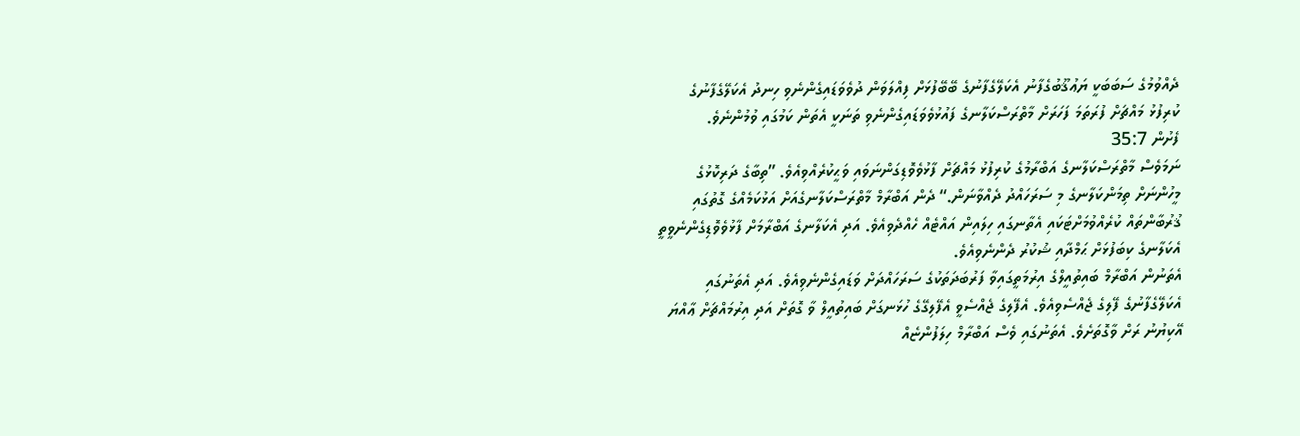ދެއްވުމުގެ ސަބަބަކީ ޔަޢުޤޫބުގެފާނު އެކަލޭގެފާނުގެ ބޭބޭފުޅަށް ފިއްލަވަން ދުވެވަޑައިގެންނެވި ހިނދު އެކަލޭގެފާނުގެ ކުރިފުޅު މައްޗަށް ފުރަތަމަ ފަހަރަށް މާތްރަސްކަލާނގެ ފައުޅުވެވަޑައިގެންނެވި ތަނަކީ އެތަން ކަމުގައި ވުމުންނެވެ.
ފެށުން 35:7
ނަމަވެސް މާތްރަސްކަލާނގެ އަބްރާމުގެ ކުރިފުޅު މައްޗަށް ފާޅުވެވޮޑިގަންނަވައި ވަޙީކުރެއްވިއެވެ. ”ތިބާގެ ދަރިކޮޅުގެ މީހުންނަށް ތިމަންކަލާނގެ މި ސަރަހައްދު ދެއްވާނަން.“ ދެން އަބްރާމް މާތްރަސްކަލާނގެއަށް އަޅުކަމެއްގެ ގޮތުގައި ޤުރުބާންތައް ކުރެއްވުމަށްޓަކައި އެތާނގައި ހިލައިން އައްޓެއް ހެއްދެވިއެވެ. އަދި އެކަލާނގެ އަބްރާމަށް ފާޅުވެވޮޑިގެންނެވީތީ އެކަލާނގެ ކިބަފުޅަށް ޙަމްދާއި ޝުކުރު ދެންނެވިއެވެ.
އެތަނުން އަބްރާމް ބައިތުއީލްގެ އިރުމަތީގައިވާ ފަރުބަދަތަކުގެ ސަރަހައްދަށް ވަޑައިގެންނެވިއެވެ. އަދި އެތަނުގައި އެކަލޭގެފާނުގެ ފޭލިގެ ޖެއްސެވިއެވެ. އެފޭލިގެ ޖެއްސެވީ އެފޭލިގޭގެ ހުޅަނގަށް ބައިތުއީލް ވާ ގޮތަށް އަދި އިރުމައްޗަށް ޢާއްޔަ އޭކިޔުނު ރަށް ވާގޮތަށެވެ. އެތަނުގައި ވެސް އަބްރާމް ހިލަފުންޏެއް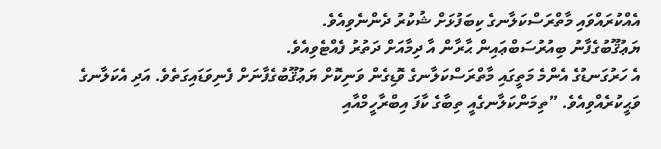އެއްކުރައްވައި މާތްރަސްކަލާނގެ ކިބަފުޅަށް ޝުކުރު ދެންނެވިއެވެ.
ޔަޢުޤޫބުގެފާނު ބިއުރުސަބްޢައިން ޙާރާން އާ ދިމާއަށް ދަތުރު ފެއްޓެވިއެވެ.
އެ ހަރުގަނޑުގެ އެންމެ މަތީގައި މާތްރަސްކަލާނގެ ވޮޑިގެން ވަނިކޮށް ޔަޢުޤޫބުގެފާނަށް ފެނިވަޑައިގަތެވެ. އަދި އެކަލާނގެ ވަޙީކުރެއްވިއެވެ. ”ތިމަންކަލާނގެއީ ތިބާގެ ކާފަ އިބްރާހީމްއާއި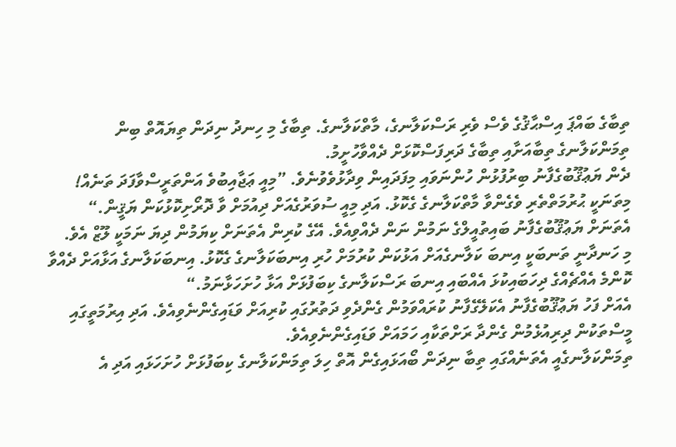ތިބާގެ ބައްޕަ އިސްޙާޤުގެ ވެސް ވެރި ރަސްކަލާނގެ، މާތްކަލާނގެ. ތިބާގެ މި ހިނދު ނިދަން ތިޔައޮތް ބިން ތިމަންކަލާނގެ ތިބާއަށާއި ތިބާގެ ދަރިފަސްކޮޅަށް ދެއްވާހުށީމު.
ދެން ޔަޢުޤޫބުގެފާނު ބިރުފުޅުން ހުންނަވައި މިފަދައިން ވިދާޅުވެވުނެވެ. ”މިއީ ޢަޖާއިބުވެ އަންތަރީސްވާފަދަ ތަނެއް! މިތަނަކީ ޙުރުމަތްތެރި ވެގެންވާ މާތްކަލާނގެ ގެކޮޅު. އަދި މިއީ ސުވަރުގެއަށް ދިއުމަށް ވާ ދޮރޯށިކޮޅުކަން ޔަޤީން.“
އެތަނަށް ޔަޢުޤޫބުގެފާނު ބައިތުއީލްގެ ނަމުން ނަން ދެއްވިއެވެ. އޭގެ ކުރިން އެތަނަށް ކިޔަމުން ދިޔަ ނަމަކީ ލޫޒް އެވެ.
މި ހަނދާނީ ތަނބަކީ އިނބަ ކަލާނގެއަށް އަޅުކަން ކުރުމަށް ހުރި އިނބަކަލާނގެ ގެކޮޅު. އިނބަކަލާނގެ އަޅާއަށް ދެއްވާ ކޮންމެ އެއްޗެއްގެ ދިހަބައިކުޅަ އެއްބައި އިނބަ ރަސްކަލާނގެ ކިބަފުޅަށް އަޅާ ހުށަހަޅާނަމު.“
އެއަށް ފަހު ޔަޢުޤޫބުގެފާނު އެކަލޭގެފާނު ކުރައްވަމުން ގެންދެވި ދަތުރުގައި ކުރިއަށް ވަޑައިގެންނެވިއެވެ. އަދި އިރުމަތީގައި މީސްތަކުން ދިރިއުޅެމުން ގެންދާ ރަށްތަކާއި ހަމައަށް ވަޑައިގެންނެވިއެވެ.
ތިމަންކަލާނގެއީ އެތަނެއްގައި ތިބާ ނިދަން ބޯއަޅައިގެން އޮތް ހިލަ ތިމަންކަލާނގެ ކިބަފުޅަށް ހުށަހަޅައި އަދި އެ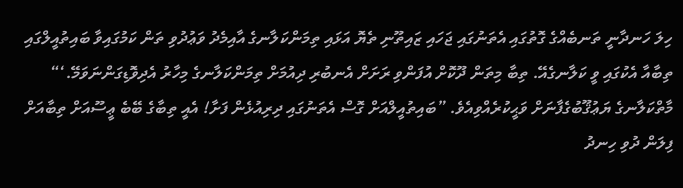ހިލަ ހަނދާނީ ތަނބެއްގެ ގޮތުގައި އެތަނުގައި ޖަހައި ޒައިތޫނި ތެޔޮ އަޅައި ތިމަންކަލާނގެ އާއިމެދު ވަޢުދުވި ތަން ކަމުގައިވާ ބައިތުއީލްގައި ތިބާއާ އެކުގައި ވީ ކަލާނގެއޭ. ތިބާ މިތަން ދޫކޮށް އުފަންވި ރަށަށް އެނބުރި ދިއުމަށް ތިމަންކަލާނގެ މިހާރު އެދިވޮޑިގަންނަވަމޭ.‘“
މާތްކަލާނގެ ޔަޢުޤޫބުގެފާނަށް ވަޙީކުރެއްވިއެވެ. ”ބައިތުއީލްއަށް ގޮސް އެތަނުގައި ދިރިއުޅެން ފަށާ! އެއީ ތިބާގެ ބޭބެ ޢީސޫއަށް ތިބާއަށް ފިލަން ދުވި ހިނދު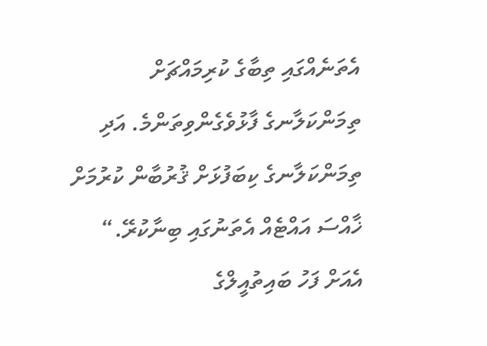އެތަނެއްގައި ތިބާގެ ކުރިމައްޗަށް ތިމަންކަލާނގެ ފާޅުވެގެންވިތަންމެ. އަދި ތިމަންކަލާނގެ ކިބަފުޅަށް ޤުރުބާން ކުރުމަށް ޚާއްސަ އައްޓެއް އެތަނުގައި ބިނާކުރޭ.“
އެއަށް ފަހު ބައިތުއީލްގެ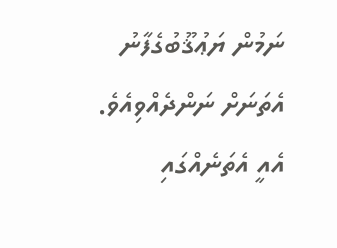ނަމުން ޔަޢުޤޫބުގެފާނު އެތަނަށް ނަންދެއްވިއެވެ. އެއީ އެތަނެއްގައި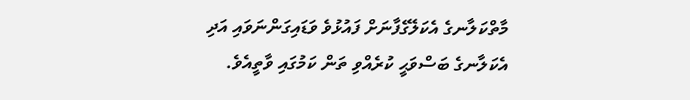މާތްކަލާނގެ އެކަލޭގެފާނަށް ފައުޅުވެ ވަޑައިގަންނަވައި އަދި އެކަލާނގެ ބަސްވަޙީ ކުރެއްވި ތަން ކަމުގައި ވާތީއެވެ.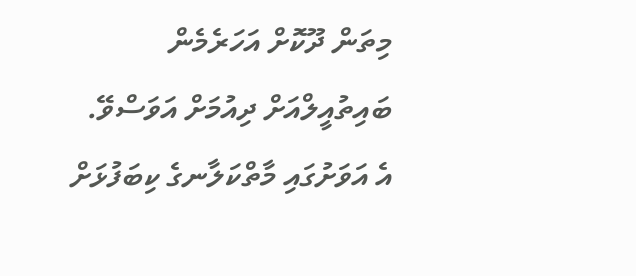މިތަން ދޫކޮށް އަހަރެމެން ބައިތުއީލްއަށް ދިއުމަށް އަވަސްވޭ. އެ އަވަށުގައި މާތްކަލާނގެ ކިބަފުޅަށް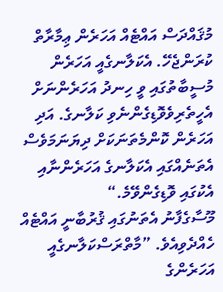މުޤައްދަސް އައްޓެއް އަހަރެން ޢިމާރާތް ކުރަންޖެހޭ. އެކަލާނގެއީ އަހަރެން މުސީބާތުގައި ވީ ހިނދު އަހަރެންނަށް އެހީތެރިވެވޮޑިގެންނެވި ކަލާނގެ. އަދި އަހަރެން ކޮންމެތަނަކަށް ދިޔަނަމަވެސް އެތަނެއްގައި އެކަލާނގެ އަހަރެންނާއި އެކުގައި ވޮޑިގެންވޭމެ.“
މޫސާގެފާނު އެތަނުގައި ޤުރުބާނީ އައްޓެއް ހެއްދެވިއެވެ. ”މާތްރަސްކަލާނގެއީ އަހަރެންގެ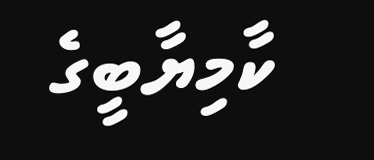ކާމިޔާބީގެ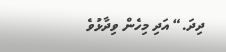ދިދަ.“ އަދި މިހެން ވިދާޅުވެ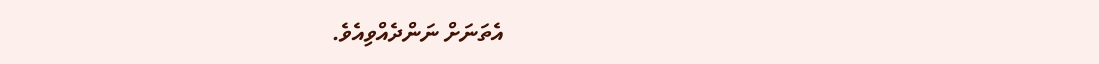އެތަނަށް ނަންދެއްވިއެވެ.